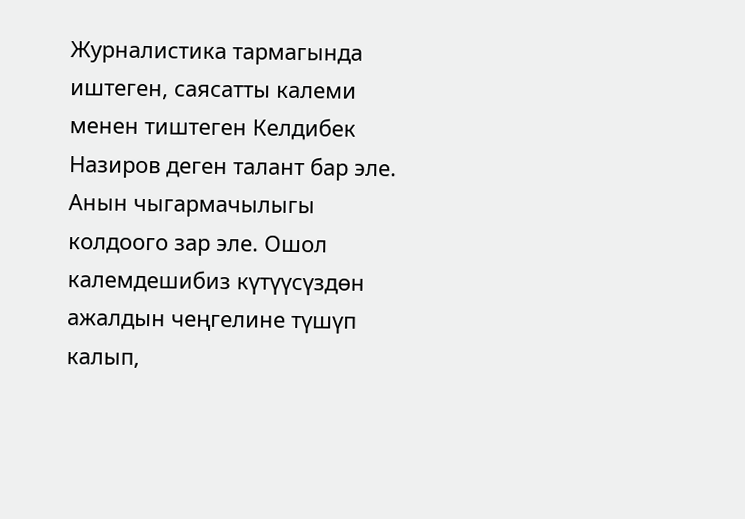Журналистика тармагында иштеген, саясатты калеми менен тиштеген Келдибек Назиров деген талант бар эле. Анын чыгармачылыгы колдоого зар эле. Ошол калемдешибиз күтүүсүздөн ажалдын чеңгелине түшүп калып,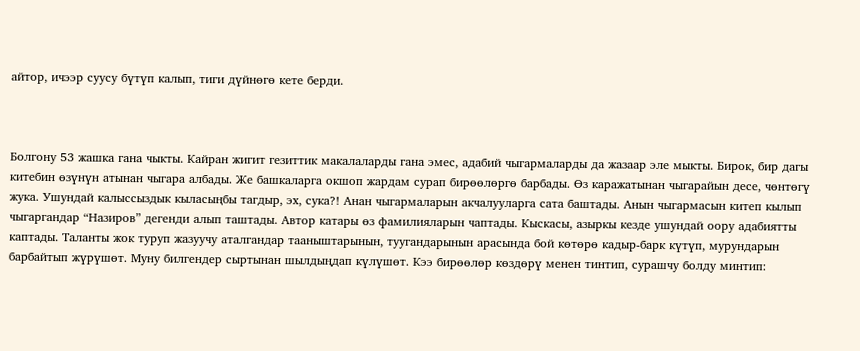айтор, ичээр суусу бүтүп калып, тиги дүйнөгө кете берди.



Болгону 53 жашка гана чыкты. Кайран жигит гезиттик макалаларды гана эмес, адабий чыгармаларды да жазаар эле мыкты. Бирок, бир дагы китебин өзүнүн атынан чыгара албады. Же башкаларга окшоп жардам сурап бирөөлөргө барбады. Өз каражатынан чыгарайын десе, чөнтөгү жука. Ушундай калыссыздык кыласыңбы тагдыр, эх, сука?! Анан чыгармаларын акчалууларга сата баштады. Анын чыгармасын китеп кылып чыгаргандар “Назиров” дегенди алып таштады. Автор катары өз фамилияларын чаптады. Кыскасы, азыркы кезде ушундай оору адабиятты каптады. Таланты жок туруп жазуучу аталгандар тааныштарынын, туугандарынын арасында бой көтөрө кадыр-барк күтүп, мурундарын барбайтып жүрүшөт. Муну билгендер сыртынан шылдыңдап күлүшөт. Кээ бирөөлөр көздөрү менен тинтип, сурашчу болду минтип: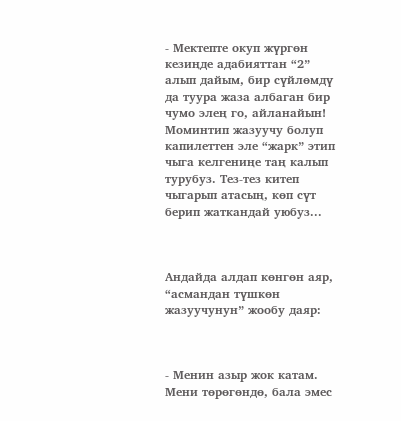- Мектепте окуп жүргөн кезиңде адабияттан “2” алып дайым, бир сүйлөмдү да туура жаза албаган бир чумо элең го, айланайын! Моминтип жазуучу болуп капилеттен эле “жарк” этип чыга келгениңе таң калып турубуз. Тез-тез китеп чыгарып атасың, көп сүт берип жаткандай уюбуз...



Андайда алдап көнгөн аяр, “асмандан түшкөн жазуучунун” жообу даяр:



- Менин азыр жок катам. Мени төрөгөндө, бала эмес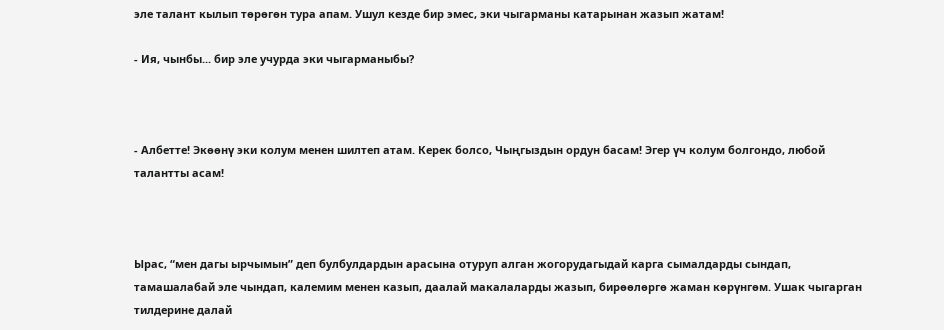эле талант кылып төрөгөн тура апам. Ушул кезде бир эмес, эки чыгарманы катарынан жазып жатам!

- Ия, чынбы... бир эле учурда эки чыгарманыбы?



- Албетте! Экөөнү эки колум менен шилтеп атам. Керек болсо, Чыңгыздын ордун басам! Эгер үч колум болгондо, любой талантты асам!



Ырас, “мен дагы ырчымын” деп булбулдардын арасына отуруп алган жогорудагыдай карга сымалдарды сындап, тамашалабай эле чындап, калемим менен казып, даалай макалаларды жазып, бирөөлөргө жаман көрүнгөм. Ушак чыгарган тилдерине далай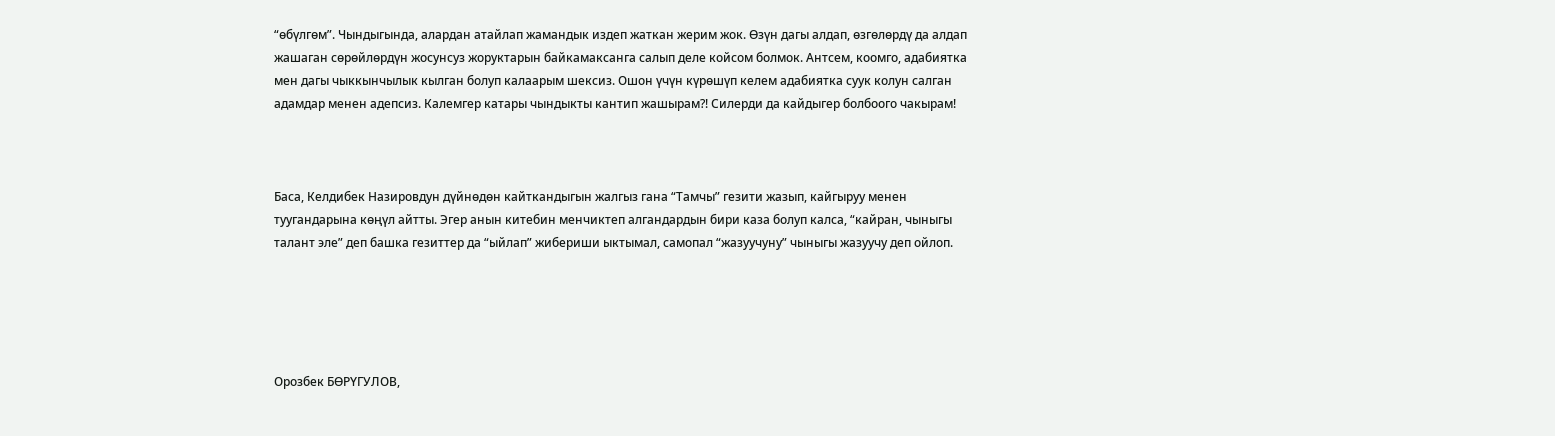“өбүлгөм”. Чындыгында, алардан атайлап жамандык издеп жаткан жерим жок. Өзүн дагы алдап, өзгөлөрдү да алдап жашаган сөрөйлөрдүн жосунсуз жоруктарын байкамаксанга салып деле койсом болмок. Антсем, коомго, адабиятка мен дагы чыккынчылык кылган болуп калаарым шексиз. Ошон үчүн күрөшүп келем адабиятка суук колун салган адамдар менен адепсиз. Калемгер катары чындыкты кантип жашырам?! Силерди да кайдыгер болбоого чакырам!



Баса, Келдибек Назировдун дүйнөдөн кайткандыгын жалгыз гана “Тамчы” гезити жазып, кайгыруу менен туугандарына көңүл айтты. Эгер анын китебин менчиктеп алгандардын бири каза болуп калса, “кайран, чыныгы талант эле” деп башка гезиттер да “ыйлап” жибериши ыктымал, самопал “жазуучуну” чыныгы жазуучу деп ойлоп.





Орозбек БӨРҮГУЛОВ,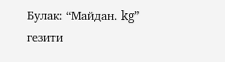Булак: “Майдан. kg” гезити